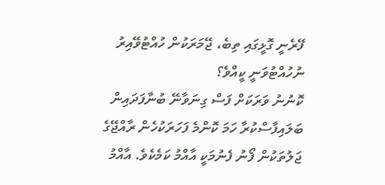ފޭރެނީ ގޮޅީގައި ތިބެ، ޖޭމަރަކުން ހުއްޓުވޭއިރު ނުހުއްޓުވަނީ ކީއްވެ؟
ކޮނުނު ވަރަކަށް ފަސް ގިނަވާނޭ ބުނާފަދައިން ބަލައިފާސްކުރާ ހަމަ ކޮންމެ ފަހަރަކުހެން ރާއްޖޭގެ ޖަލުތަކުން ފޯނު ފެނުމަކީ އާއްމު ކަމެކެވެ. އާއްމު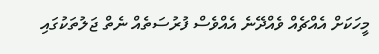މީހަކަށް އެއްޗެއް ވެއްދޭނެ އެއްވެސް ފުރުސަތެއް ނެތް ޖަލުތަކުގައި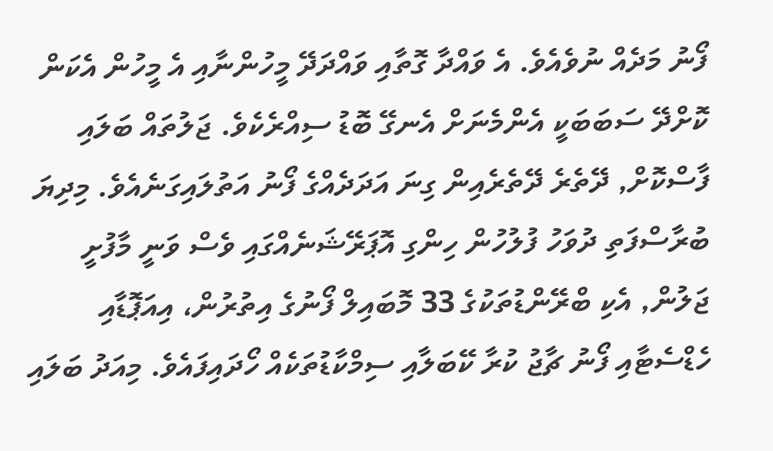ފޯނު މަދެއް ނުވެއެވެ. އެ ވައްދާ ގޮތާއި ވައްދަދޭ މީހުންނާއި އެ މީހުން އެކަން ކޮށްދޭ ސަބަބަކީ އެންމެނަށް އެނގޭ ބޮޑު ސިއްރެކެވެ. ޖަލުތައް ބަލައި ފާސްކޮށް, ދޭތެރެ ދޭތެރެއިން ގިނަ އަދަދެއްގެ ފޯނު އަތުލައިގަނެއެވެ. މިދިޔަ ބުރާސްފަތި ދުވަހު ފުލުހުން ހިންގި އޮޕަރޭޝަނެއްގައި ވެސް ވަނީ މާފުށީ ޖަލުން, އެކި ބްރޭންޑުތަކުގެ 33 މޮބައިލް ފޯނުގެ އިތުރުން، އިއަޕޮޑާއި ހެޑްސެޓާއި ފޯނު ޗާޖު ކުރާ ކޭބަލާއި ސިމްކާޑުތަކެއް ހޯދައިފައެވެ. މިއަދު ބަލައި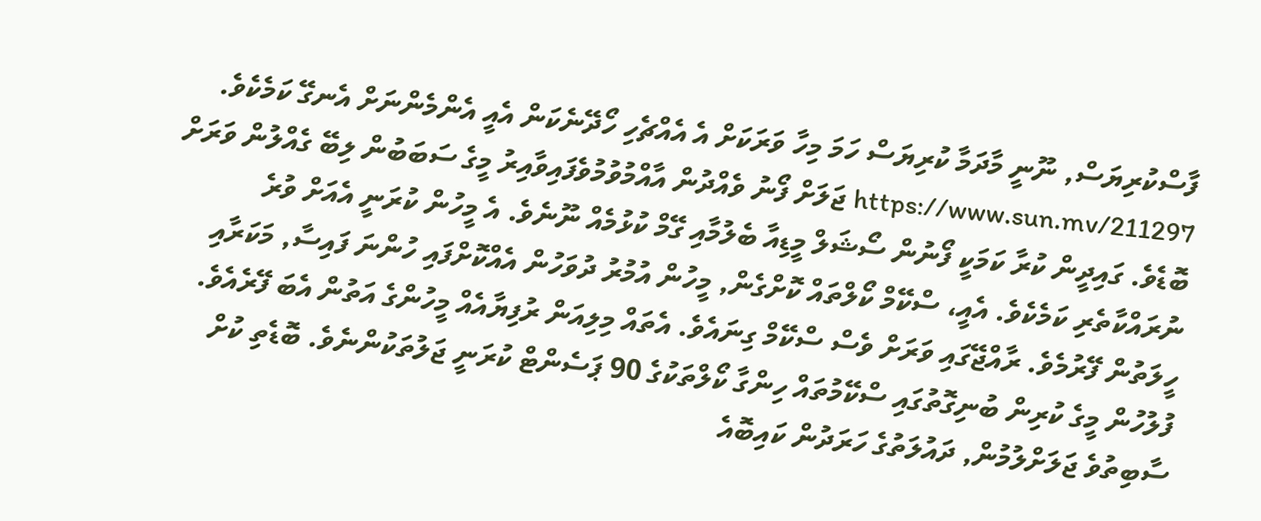ފާސްކުރިޔަސް, ނޫނީ މާދަމާ ކުރިޔަސް ހަމަ މިހާ ވަރަކަށް އެ އެއްޗެހި ހޯދޭނެކަން އެއީ އެންމެންނަށް އެނގޭ ކަމެކެވެ. https://www.sun.mv/211297 ޖަލަށް ފޯނު ވެއްދުން އާއްމުވުމުވެފައިވާއިރު މީގެ ސަބަބުން ލިބޭ ގެއްލުން ވަރަށް ބޮޑެވެ. ގައިދީން ކުރާ ކަމަކީ ފޯނުން ސޯޝަލް މީޑިއާ ބެލުމާއި ގޭމް ކުޅުމެއް ނޫނެވެ. އެ މީހުން ކުރަނީ އެއަށް ވުރެ ނުރައްކާތެރި ކަމެކެވެ. އެއީ، ސްކޭމް ކޯލްތައް ކޮށްގެން, މީހުން އުމުރު ދުވަހުން އެއްކޮށްފައި ހުންނަ ފައިސާ, މަކަރާއި ހީލަތުން ފޭރުމެވެ. ރާއްޖޭގައި ވަރަށް ވެސް ސްކޭމް ގިނައެވެ. އެތައް މިލިއަން ރުފިޔާއެއް މީހުންގެ އަތުން އެބަ ފޭރެއެވެ. ފުލުހުން މީގެ ކުރިން ބުނިގޮތުގައި ސްކޭމުތައް ހިންގާ ކޯލްތަކުގެ 90 ޕަސެންޓް ކުރަނީ ޖަލުތަކުންނެވެ. ބޮޑެތި ކުށް ސާބިތުވެ ޖަލަށްލުމުން, ދައުލަތުގެ ހަރަދުން ކައިބޮއެ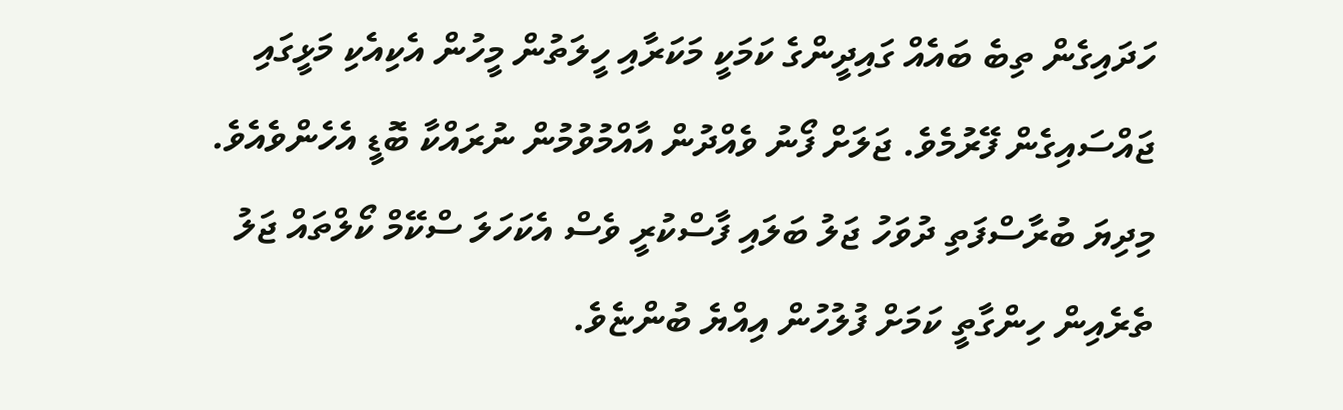ހަދައިގެން ތިބެ ބައެއް ގައިދީންގެ ކަމަކީ މަކަރާއި ހީލަތުން މީހުން އެކިއެކި މަޅީގައި ޖައްސައިގެން ފޭރުމެވެ. ޖަލަށް ފޯނު ވެއްދުން އާއްމުވުމުން ނުރައްކާ ބޮޑީ އެހެންވެއެވެ. މިދިޔަ ބުރާސްފަތި ދުވަހު ޖަލު ބަލައި ފާސްކުރީ ވެސް އެކަހަލަ ސްކޭމް ކޯލްތައް ޖަލު ތެރެއިން ހިންގާތީ ކަމަށް ފުލުހުން އިއްޔެ ބުންޏެވެ.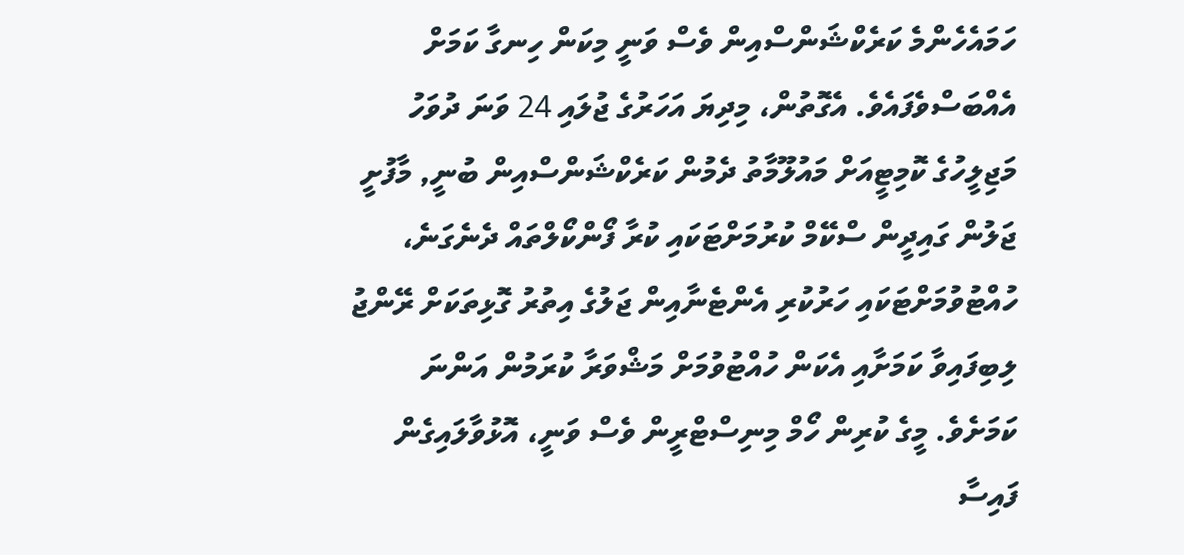ހަމައެހެންމެ ކަރެކްޝަންސްއިން ވެސް ވަނީ މިކަން ހިނގާ ކަމަށް އެއްބަސްވެފައެވެ. އެގޮތުން، މިދިޔަ އަހަރުގެ ޖުލައި 24 ވަނަ ދުވަހު މަޖިލީހުގެ ކޮމިޓީއަށް މައުލޫމާތު ދެމުން ކަރެކްޝަންސްއިން ބުނީ, މާފުށީ ޖަލުން ގައިދީން ސްކޭމް ކުރުމަށްޓަކައި ކުރާ ފޯންކޯލްތައް ދެނެގަނެ، ހުއްޓުވުމަށްޓަކައި ހަރުކުރި އެންޓެނާއިން ޖަލުގެ އިތުރު ގޮޅިތަކަށް ރޭންޖު ލިބިފައިވާ ކަމަށާއި އެކަން ހުއްޓުވުމަށް މަޝްވަރާ ކުރަމުން އަންނަ ކަމަށެވެ. މީގެ ކުރިން ހޯމް މިނިސްޓްރީން ވެސް ވަނީ، އޮޅުވާލައިގެން ފައިސާ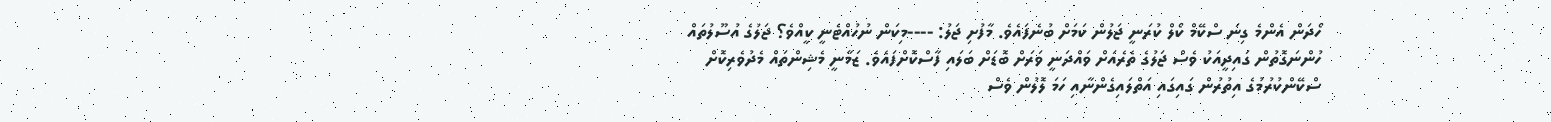ހޯދަން އެންމެ ގިނަ ސްކޭމް ކޯލް ކުރަނީ ޖަލުން ކަމަށް ބުނެފައެވެ. މާފުށި ޖަލު: ----މިކަން ނުހުއްޓެނީ ކީއްވެ؟ ޖަލުގެ އުސޫލުތައް ހުންނަގޮތުން ގައިދީއަކު ވެސް ޖަލުގެ ތެރެއަށް ވައްދަނީ ވަރަށް ބޮޑަށް ބަލައި ފާސްކޮށްފައެވެ. ޒަމާނީ މެޝިންތައް މެދުވެރިކޮށް ސްކޭންކުރުމުގެ އިތުރުން ގައިގައި އަތްލައިގެންނާއި ހަމަ ލޮލުން ވެސް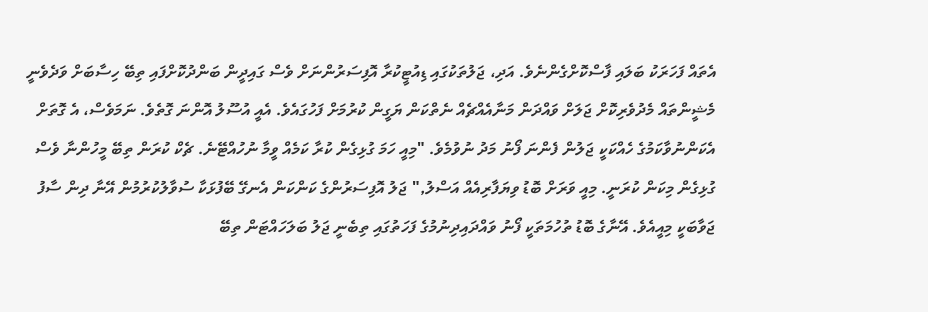އެތައް ފަހަރަކު ބަލައި ފާސްކޮށްގެންނެވެ. އަދި، ޖަލުތަކުގައި ޑިއުޓީކުރާ އޮފިސަރުންނަށް ވެސް ގައިދީން ބަންދުކޮށްފައި ތިބޭ ހިސާބަށް ވަދެވެނީ މެޝީންތައް މެދުވެރިކޮށް ޖަލަށް ވައްދަން މަނާއެއްޗެއް ނެތްކަން ޔަގީން ކުރުމަށް ފަހުގައެވެ. އެއީ އުސޫލު އޮންނަ ގޮތެވެ. ނަމަވެސް، އެ ގޮތަށް އެކަންނުވާކަމުގެ ހެއްކަކީ ޖަލުން ފެންނަ ފޯނު މަދު ނުވުމެވެ. "މިއީ ހަމަ ގުޅިގެން ކުރާ ކަމެއް ވީމާ ނުހުއްޓޭނެ. ޗެކް ކުރަން ތިބޭ މީހުންނާ ވެސް ގުޅިގެން މިކަން ކުރަނީ. މިއީ ވަރަށް ބޮޑު ވިޔަފާރިއެއް އަސްލު," ޖަލު އޮފިސަރުންގެ ކަންކަން އެނގޭ ބޭފުޅަކާ ސުވާލުކުރުމުން އޭނާ ދިން ސާފު ޖަވާބަކީ މިއީއެވެ. އޭނާގެ ބޮޑު ތުހުމަތަކީ ފޯނު ވައްދައިދިނުމުގެ ފަހަތުގައި ތިބެނީ ޖަލު ބަލަހައްޓަން ތިބޭ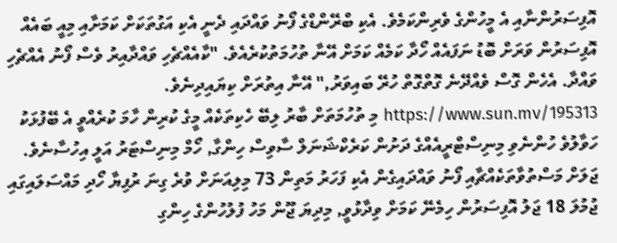އޮފިސަރުންނާއި އެ މީހުންގެ ވެރިންކަމެވެ. އެކި ބްރޭންޑްގެ ފޯނު ވައްދައި ދެނީ އެކި އަގުތަކަށް ކަމަށާއި މިއީ ބައެއް އޮފިސަރުން ވަރަށް ބޮޑު ނަފައެއް ހޯދާ ކަމެއް ކަމަށް އޭނާ ތުހުމަތުކުރެއެވެ. "ކާއެއްޗެހި ވައްދާއިރު ވެސް ފޯނު އެއްޗެހި ވައްދާ. އެހެން ގޮސް ވެއްދޭނެ ގޮތްގޮތް ހުރޭ ބައިވަރު," އޭނާ އިތުރަށް ކިޔައިދިނެވެ. https://www.sun.mv/195313 މި ތުހުމަތަށް ބާރު ލިބޭ ހެކިތަކެއް މީގެ ކުރިން ހާމަ ކުރެއްވީ އެ ބޭފުޅަކު ހަވާލުވެ ހުންނެވި މިނިސްޓްރީއެއްގެ ދަށުން ކަރެކްޝަނަލް ސާވިސް ހިންގާ, ހޯމް މިނިސްޓަރު އަލީ އިހުސާނެވެ. ޖަލަށް މަސްތުވާތަކެއްޗާއި ފޯނު ވައްދައިގެން އެކި ފަހަރު މަތިން 73 މިލިއަނަށް ވުރެ ގިނަ ރުފިޔާ ހޯދި މައްސަލައިގައި ޖުމުލަ 18 ޖަލު އޮފިސަރުން ހިމެނޭ ކަމަށް ވިދާޅުވީ, މިދިޔަ ޖޫން މަހު ފުލުހުންގެ ހިންގި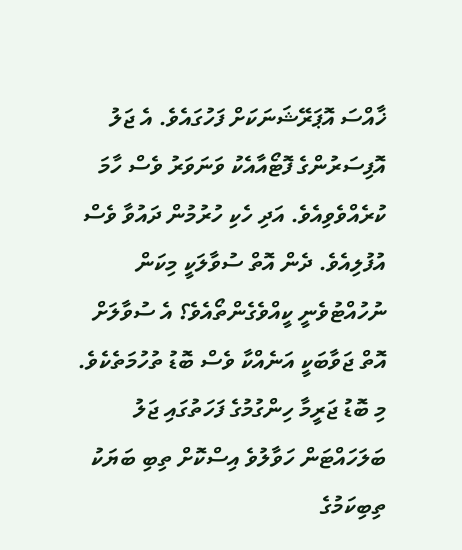ޚާއްސަ އޮޕަރޭޝަނަކަށް ފަހުގައެވެ. އެ ޖަލު އޮފިސަރުންގެ ފޮޓޯއާއެކު ވަނަވަރު ވެސް ހާމަ ކުރެއްވެވިއެވެ. އަދި ހެކި ހުރުމުން ދައުވާ ވެސް އުފުލިއެވެ. ދެން އޮތް ސުވާލަކީ މިކަން ނުހުއްޓުވެނީ ކީއްވެގެންތޯއެވެ؟ އެ ސުވާލަށް އޮތް ޖަވާބަކީ އަނެއްކާ ވެސް ބޮޑު ތުހުމަތެކެވެ. މި ބޮޑު ޖަރީމާ ހިންގުމުގެ ފަހަތުގައި ޖަލު ބަލަހައްޓަން ހަވާލުވެ އިސްކޮށް ތިބި ބަޔަކު ތިބިކަމުގެ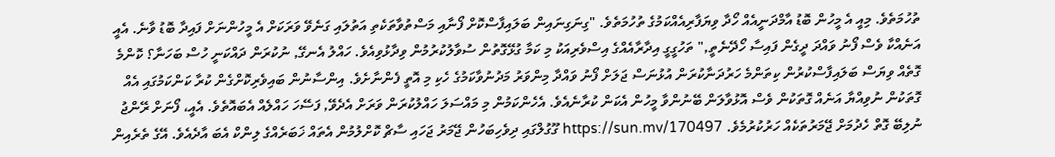ތުހުމަތެވެ. މިއީ އެ މީހުން ބޮޑު އާމްދަނީއެއް ހޯދާ ވިޔަފާރިއެއްކަމުގެ ތުހުމަތެވެ. "ގިނަގިނައިން ބަލައިފާސްކޮށް ފޯނާއި މަސްތުވާތަކެތި އަތުލައި ގަނެވޭ ވަރަކަށް އެ މީހުންނަށް ފައިދާ ބޮޑު ވާނެ. އެއީ އަނެއްކާ ވެސް ފޯނު ވައްދަ ދީގެން ފައިސާ ހޯދޭނެތީ," ތަހުގީގީ އިދާރާއެއްގެ އިސްވެރިއަކު މި ކަމާ ގުޅޭގޮތުން ސުވާލުކުރުމުން ވިދާޅުވިއެވެ. ހައްލު އެނގޭ, ނުކުރަން ދައްކަނީ ހުސް ބަހަނާ؟ ކޮންމެ ގޮތެއް ވިޔަސް ބަލައިފާސްކުރުން ކިތަންމެ ހަރުދަނާކުރަން އުޅުނަސް ޖަލަށް ފޯނު ވައްދާ މިންވަރު މަދުނުވާކަމުގެ ހެކި މި އޮތީ ފެންނާށެވެ. އިންސާނުން ބައިވެރިކޮށްގެން ކުރާ ކަންކަމުގައި އެއް ގޮތަކުން ނުވިއްޔާ އަނެއް ގޮތަކުން ވެސް އޮޅުވާލަން ބޭނުންވާ މީހުން އެކަން ކުރާނެއެވެ. އެހެންކަމުން މި މައްސަލަ ހައްލުކުރަން ވަރަށް އެދެވޭ, ފަސޭހަ ހައްލެއް އެބައޮތެވެ. އެއީ، ފޯނަށް ރޭންޖު ނުލިބޭ ގޮތް ހެދުމަށް ޖޭމަރުތަކެއް ހަރުކުރުމެވެ. https://sun.mv/170497 ގޫގުލްގައި ދިވެހިބަހުން ޖޭމަރު ޖަހައި ސާޗް ކޮށްލުމުން އެތައް ޚަބަރެއްގެ ލިންކް އެބަ އާދެއެވެ. އޭގެ ތެރެއިން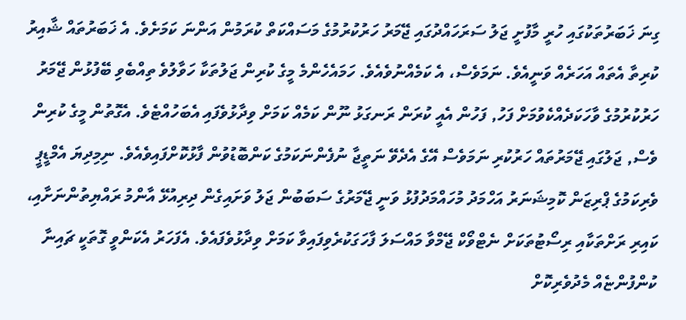ގިނަ ޚަބަރުތަކުގައި ހުރީ މާފުށީ ޖަލު ސަރަހައްދުގައި ޖޭމަރު ހަރުކުރުމުގެ މަސައްކަތް ކުރަމުން އަންނަ ކަމަށެވެ. އެ ޚަބަރުތައް ޝާއިރު ކުރިތާ އެތައް އަހަރެއް ވަނީއެވެ. ނަމަވެސް، އެ ކަމެއްނުވެއެވެ. ހަމައެހެންމެ މީގެ ކުރިން ޖަލުތަކާ ހަވާލުވެ ތިއްބެވި ބޭފުޅުން ޖޭމަރު ހަރުކުރުމުގެ ވާހަކަދެއްކެވުމަށް ފަހު, ފަހުން އެއީ ކުރަން ރަނގަޅު ނޫން ކަމެއް ކަމަށް ވިދާޅުވެފައި އެބަހުއްޓެވެ. އެގޮތުން މީގެ ކުރިން ވެސް, ޖަލުގައި ޖޭމަރުތައް ހަރުކުރި ނަމަވެސް އޭގެ އެދެވޭ ނަތީޖާ ނުފެންނަކަމުގެ ކަންބޮޑުވުން ފާޅުކޮށްފައިވެއެވެ. ނިމިދިޔަ އެމްޑީޕީ ވެރިކަމުގެ ޕްރިޒަން ކޮމިޝަނަރު އަހްމަދު މުހައްމަދުފުޅު ވަނީ ޖޭމަރުގެ ސަބަބުން ޖަލު ވަށައިގެން ދިރިއުޅޭ އާންމު ރައްޔިތުންނަށާއި، ކައިރި ރަށްތަކާއި ރިސޯޓުތަކަށް ނެޓްވޯކް ޖޭމްވާ މައްސަލަ ފާހަގަކުރެވިފައިވާ ކަމަށް ވިދާޅުވެފައެވެ. އެފަހަރު އެކަންވީ ގޮތަކީ ޗައިނާ ކުންފުންޏެއް މެދުވެރިކޮށް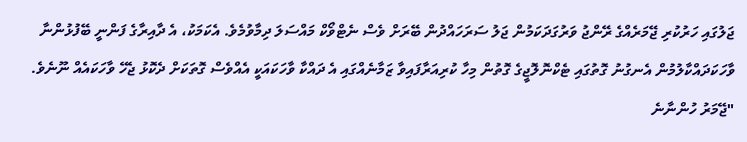ޖަލުގައި ހަރުކުރި ޖޭމަރެއްގެ ރޭންޖު ވަރުގަދަކަމުން ޖަލު ސަރަހައްދުން ބޭރަށް ވެސް ނެޓްވޯކް މައްސަލަ ދިމާވުމެވެ. އެކަމަކު، އެ ދާއިރާގެ ފަންނީ ބޭފުޅުންނާ ވާހަކަދައްކާލުމުން އެނގުނު ގޮތުގައި ޓެކްނޮލޮޖީގެ ގޮތުން މިހާ ކުރިއަރާފައިވާ ޒަމާނެއްގައި އެ ދައްކާ ވާހަކައަކީ އެއްވެސް ގޮތަކަށް ދެކޮޅު ޖެހޭ ވާހަކައެއް ނޫނެވެ. "ޖޭމަރު ހުންނާނެ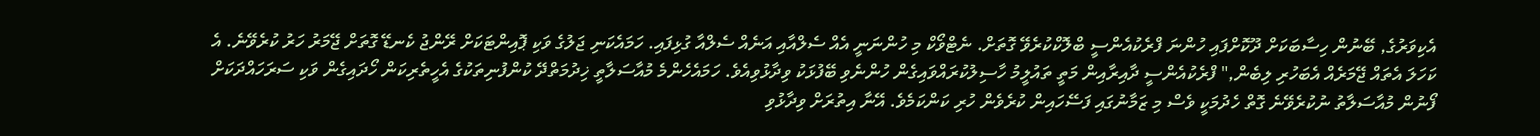އެކިވަރުގެ, ބޭނުން ހިސާބަކަށް ދޫކޮށްފައި ހުންނަ ފްރެކުއެންސީ ބްލޮކްކުރެވޭ ގޮތަށް. ނެޓްވޯކް މި ހުންނަނީ އެއް ސެލްއާއި އަނެއް ސެލްއާ ގުޅިފައި. ހަމައެކަނި ޖަލުގެ ވަކި ޕޮއިންޓަކަށް ރޭންޖު ކެނޑޭ ގޮތަށް ޖޭމަރު ހަރު ކުރެވޭނެ. އެ ކަހަލަ އެތައް ޖޭމަރެއް އެބަހުރި ލިބެން," ފްރެކުއެންސީ ދާއިރާއިން މަތީ ތައުލީމު ހާސިލުކުރައްވައިގެން ހުންނެވި ބޭފުޅަކު ވިދާޅުވިއެވެ. ހަމައެހެންމެ މުއާސަލާތީ ޚިދުމަތްދޭ ކުންފުނިތަކުގެ އެހީތެރިކަން ހޯދައިގެން ވަކި ސަރަހައްދަކަށް ފޯނުން މުއާސަލާތު ނުކުރެވޭނެ ގޮތް ހެދުމަކީ ވެސް މި ޒަމާނުގައި ފަސޭހައިން ކުރެވެން ހުރި ކަންކަމެވެ. އޭނާ އިތުރަށް ވިދާޅުވި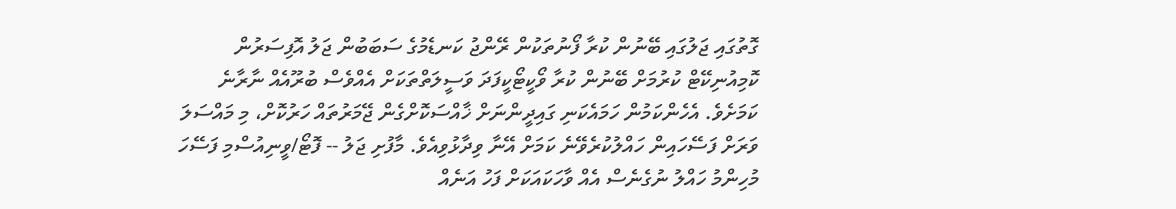ގޮތުގައި ޖަލުގައި ބޭނުން ކުރާ ފޯނުތަކުން ރޭންޖު ކަނޑެމުގެ ސަބަބުން ޖަލު އޮފިސަރުން ކޮމިއުނިކޭޓް ކުރުމަށް ބޭނުން ކުރާ ވޯކީޓޯކީފަދަ ވަސީލަތްތަކަށް އެއްވެސް ބުރޫއެއް ނާރާނެ ކަމަށެވެ. އެހެންކަމުން ހަމައެކަނި ގައިދީންނަށް ޚާއްސަކޮށްގެން ޖޭމަރުތައް ހަރުކޮށް، މި މައްސަލަ ވަރަށް ފަސޭހައިން ހައްލުކުރެވޭނެ ކަމަށް އޭނާ ވިދާޅުވިއެވެ. މާފުށި ޖަލު -- ފޮޓޯ/ވީނިއުސްމި ފަސޭހަ މުހިންމު ހައްލު ނުގެނެސް އެއް ވާހަކައަކަށް ފަހު އަނެއް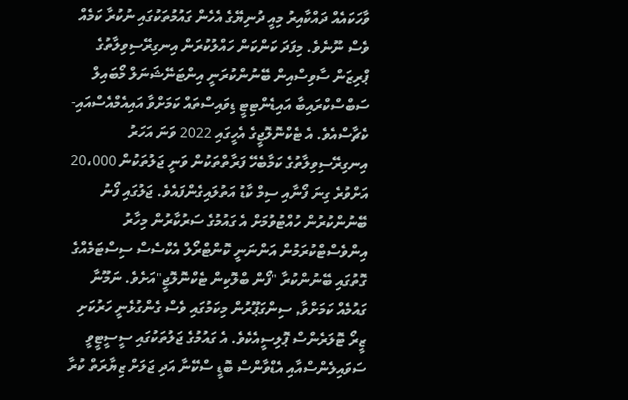ވާހަކައެއް ދައްކާއިރު މިއީ ދުނިޔޭގެ އެހެން ގައުމުތަކުގައި ނުކުރާ ކަމެއް ވެސް ނޫނެވެ. މިފަދަ ކަންކަން ހައްލުކުރަން އިނގިރޭސިވިލާތުގެ ޕްރިޒަން ސާވިސްއިން ބޭނުންކުރަނީ އިންޓަނޭޝަނަލް މޯބައިލް ސަބްސްކްރައިބާ އައިޑެންޓިޓީ ޑިވައިސްތައް ކަމަށްވާ އައިއެމްއެސްއައި-ކެޗާސްއެވެ. އެ ޓެކްނޮލޮޖީގެ އެހީގައި 2022 ވަނަ އަހަރު އިނގިރޭސިވިލާތުގެ ކަމާބެހޭ ފަރާތްތަކުން ވަނީ ޖަލުތަކުން 20،000 އަށްވުރެ ގިނަ ފޯނާއި ސިމް ކާޑު އަތުލައިގެންފައެވެ. ޖަލުގައި ފޯނު ބޭނުންކުރުން ހުއްޓުވުމަށް އެ ގައުމުގެ ސަރުކާރުން މިހާރު އިންވެސްޓްކުރަމުން އަންނަނީ ކޮންޓްރޯލް އެކްސެސް ސިސްޓަމެއްގެ ގޮތުގައި ބޭނުންކުރާ "ފޯން ބްލޮކިން ޓެކްނޮލޮޖީ"އަށެވެ. ނަމޫނާ ގައުމެއް ކަމަށްވާ, ސިންގަޕޫރުން މިކަމުގައި ވެސް ގެންގުޅެނީ ހަރުކަށި ޒީރޯ ޓޮލަރެންސް ޕޮލިސީއެކެވެ. އެ ގައުމުގެ ޖަލުތަކުގައި ސީސީޓީވީ ސަވައިލެންސްއާއި އެޑްވާންސް ބޮޑީ ސްކޭނާ އަދި ޖަލަށް ޒިޔާރަތް ކުރާ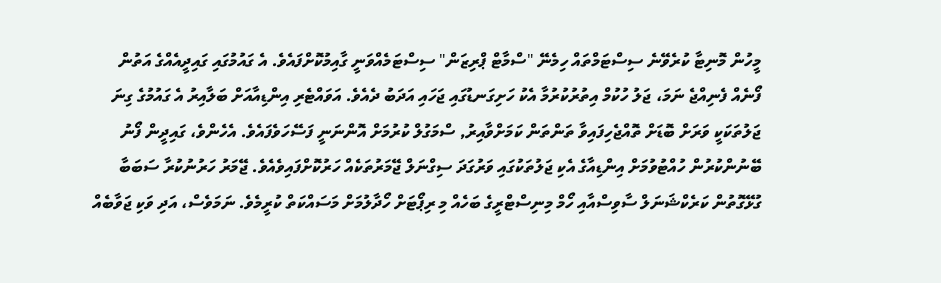މީހުން މޮނިޓާ ކުރެވޭނެ ސިސްޓަމްތައް ހިމެނޭ "ސްމާޓް ޕްރިޒަން" ސިސްޓަމެއްވަނީ ގާއިމުކޮށްފައެވެ. އެ ގައުމުގައި ގައިދީއެއްގެ އަތުން ފޯނެއް ފެނިއްޖެ ނަމަ، ޖަލު ހުކުމް އިތުރުކުރުމާ އެކު ހަށިގަނޑުގައި ޖަހައި އަދަބު ދެއެވެ. އަވައްޓެރި އިންޑިއާއަށް ބަލާއިރު އެ ގައުމުގެ ގިނަ ޖަލުތަކަކީ ވަރަށް ބޮޑަށް ތޮއްޖެހިފައިވާ ތަންތަން ކަމަށްވާއިރު, ސްމަގުލް ކުރުމަށް އޮންނަނީ ފަސޭހަވެފައެވެ. އެހެންވެ، ގައިދީން ފޯނު ބޭނުންކުރުން ހުއްޓުވުމަށް އިންޑިއާގެ އެކި ޖަލުތަކުގައި ވަރުގަދަ ސިގްނަލް ޖޭމަރުތަކެއް ހަރުކޮށްފައިވެއެވެ. ޖޭމަރު ހަރުނުކުރާ ސަބަބާ ގުޅޭގޮތުން ކަރެކްޝަނަލް ސާވިސްއާއި ހޯމް މިނިސްޓްރީގެ ބަހެއް މި ރިޕޯޓަށް ހޯދާލުމަށް މަސައްކަތް ކުރީމެވެ. ނަމަވެސް، އަދި ވަކި ޖަވާބެއް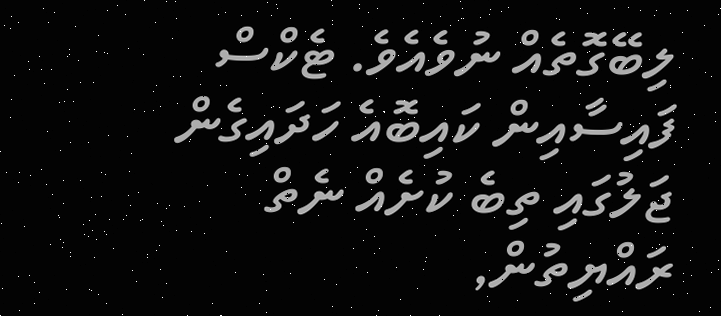ލިބޭގޮތެއް ނުވެއެވެ. ޓެކްސް ފައިސާއިން ކައިބޮއެ ހަދައިގެން ޖަލުގައި ތިބެ ކުށެއް ނެތް ރައްޔިތުން,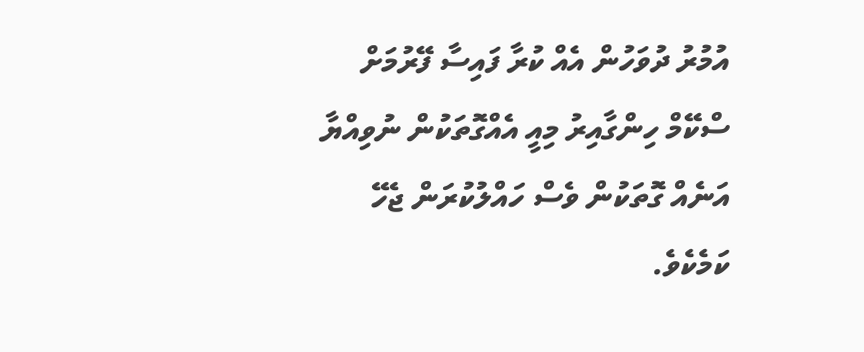އުމުރު ދުވަހުން އެއް ކުރާ ފައިސާ ފޭރުމަށް ސްކޭމް ހިންގާއިރު މިއީ އެއްގޮތަކުން ނުވިއްޔާ އަނެއް ގޮތަކުން ވެސް ހައްލުކުރަން ޖެހޭ ކަމެކެވެ.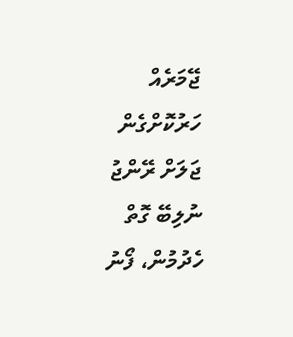ޖޭމަރެއް ހަރުކޮށްގެން ޖަލަށް ރޭންޖު ނުލިބޭ ގޮތް ހެދުމުން، ފޯނު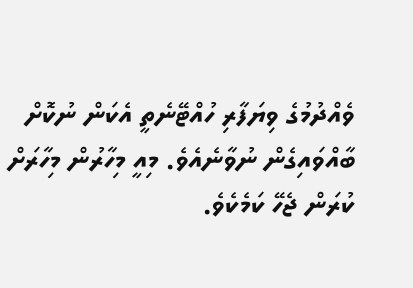ވެއްދުމުގެ ވިޔަފާރި ހުއްޓޭނެތީ އެކަން ނުކޮށް ބާއްވައިގެން ނުވާނެއެވެ. މިއީ މިހާރުން މިހާރަށް ކުރަން ޖެހޭ ކަމެކެވެ.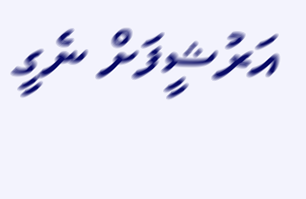އަރުޝީފަށް ނެގީ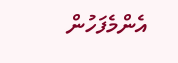އެންމެފަހުން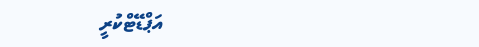އަޕްޑޭޓްކުރީ